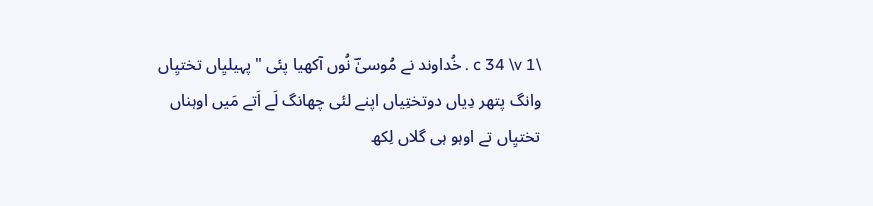\c 34 \v 1 . خُداوند نے مُوسیٰؔ نُوں آکھیا پئی "پہیلیِاں تختیِاں وانگ پتھر دِیاں دوتختِیاں اپنے لئی چھانگ لَے اَتے مَیں اوہناں تختیِاں تے اوہو ہی گلاں لِکھ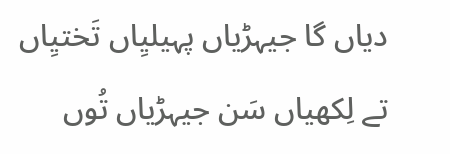دیاں گا جیہڑیاں پہیلیِاں تَختیِاں تے لِکھیاں سَن جیہڑیاں تُوں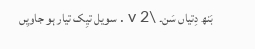بَنھ دِتیاں سَن۔ \v 2 . سویل تیِک تیار ہو جاویِں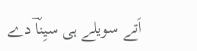اَتے سویلے ہی سیِناؔ دے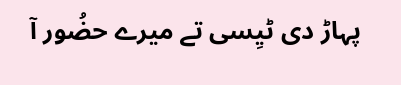پہاڑ دی ٹیِسی تے میرے حضُور آ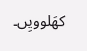کھَلوویِں۔